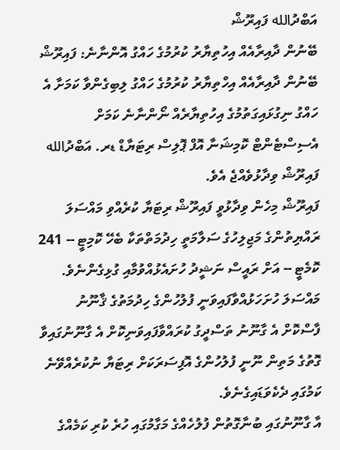އަބްދުالله ފައިރޫޝް
ބޭނުން ދާއިރާއެއް އިހުތިޔާރު ކުރުމުގެ ހައްގު އޮންނާނެ: ފައިރޫޝް
ބޭނުން ދާއިރާއެއް އިހްތިޔާރު ކުރުމުގެ ހައްގު ލިބިގެންވާ ކަމަށާ އެ ހައްގު ނިގުޅައިގަތުމުގެ އިހުތިޔާރެއް ނޯންނާނެ ކަމަށް އެސިސްޓެންޓް ކޮމިޝަނާ އޮފް ޕޮލިސް ރިޓަޔާޑް ޑރ. އަބްދުالله ފައިރޫޝް ވިދާޅުވެއްޖެ އެވެ.
ފައިރޫޝް މިހެން ވިދާޅުވީ ފައިރޫޝް ރިޓަޔާ ކުރެއްވި މައްސަލަ ރައްޔިތުންގެ މަޖިލިހުގެ ސަލާމަތީ ހިދުމަތްތަކާ ބެހޭ ކޮމިޓީ -- 241 ކޮމެޓީ -- އަށް ރައީސް ނަޝީދު ހުށައެޅުއްވުމާއި ގުޅިގެންނެވެ. މައްސަލަ ހުށަހަޅުއްވާފައިވަނީ ފުލުހުންގެ ހިދުމަތުގެ ޤާނޫނު ފާސްކޮށް އެ ގާނޫނު ތަސްދީގު ކުރައްވާފައިވަނިކޮށް އެ ގާނޫނުގައިވާ ގޮތުގެ މަތިން ނޫނީ ފުލުހުންގެ އޮފިސަރަކަށް ރިޓަޔާ ނުކުރެއްވޭނެ ކަމުގައި ދެކެވަޑައިގެނެވެ.
އާ ގާނޫނުގައި ބުނާގޮތުން ފުލުހެއްގެ މަގާމުގައި ހުރެ ކުރި ކަމެއްގެ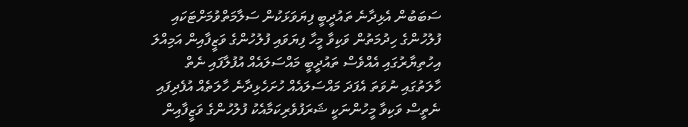ސަބަބުން އެޅިދާނެ ތައުދީބީ ފިޔަވަޅަކުން ސަލާމަތްވުމަށްޓަކައި ފުލުހުންގެ ހިދުމަތުން ވަކިވާ މީހާ ފިޔަވައި ފުލުހުންގެ ވަޒީފާއިން އަމިއްލަ އިހުތިޔާރުގައި އެއްވެސް ތައުދީބީ މައްސަލައެއް އުފުލާފައި ނެތް ހާލަތުގައި ނުވަތަ އެފަދަ މައްސަލައެއް ހުށަހެޅިދާނެ ހާލަތެއް އުފެދިފައި ނެތީސް ވަކިވާ މީހުންނަކީ ޝަރަފުވެރިކަމާއެކު ފުލުހުންގެ ވަޒީފާއިން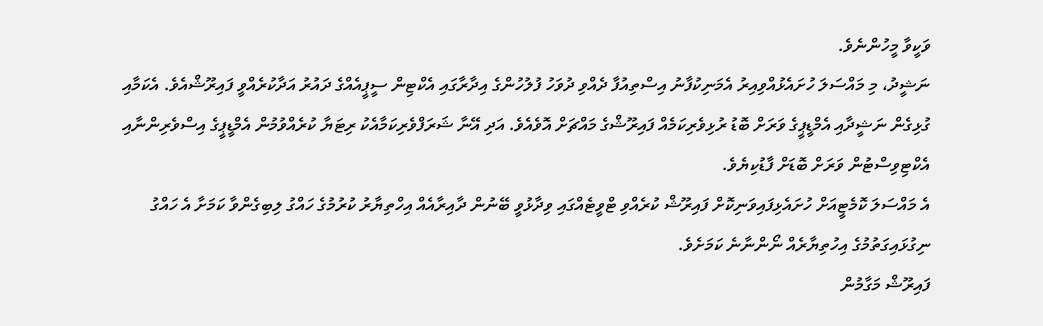ވަކީވާ މީހުންނެވެ.
ނަޝީދު، މި މައްސަލަ ހުށައެޅުއްވިއިރު އެމަނިކުފާނު އިސްތިއުފާ ދެއްވި ދުވަހު ފުލުހުންގެ އިދާރާގައި އެކްޓިން ސީޕީއެއްގެ ދައުރު އަދާކުރެއްވީ ފައިރޫޝްއެވެ. އެކަމާއި ގުޅިގެން ނަޝީދާއި އެމްޑީޕީގެ ވަރަށް ބޮޑު ރުޅިވެރިކަމެއް ފައިރޫޝްގެ މައްޗަށް އޮވެއެވެ. އަދި އޭނާ ޝަރަފްވެރިކަމާއެކު ރިޓަޔާ ކުރެއްވުމުން އެމްޑީޕީގެ އިސްވެރިންނާއި އެކްޓިވިސްޓުން ވަރަށް ބޮޑަށް ފާޑުކިޔެވެ.
އެ މައްސަލަ ކޮމެޓީއަށް ހުށައެޅިފައިވަނިކޮށް ފައިރޫޝް ކުރެއްވި ޓްވީޓެއްގައި ވިދާޅުވީ ބޭނުން ދާއިރާއެއް އިހްތިޔާރު ކުރުމުގެ ހައްގު ލިބިގެންވާ ކަމަށާ އެ ހައްގު ނިގުޅައިގަތުމުގެ އިހުތިޔާރެއް ނޯންނާނެ ކަމަށެވެ.
ފައިރޫޝް މަގާމުން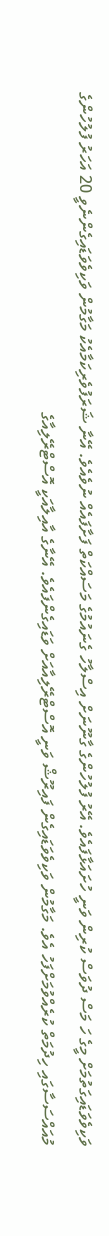ވަކިވެވަޑައިގަތުމަށް މީގެ ހަ މަސް ދުވަސް ކުރިން ވަނީ ހުށައަޅާފައެވެ. އޭރު ފުލުހުންގެ ގާނޫނަށް އިސްލާހު ގެނައުމުގެ މަސައްކަތް ފަށާފައެއް ނުވެއެވެ. އޭނާ ޝަރަފުވެރިކަމާއެކު މަގާމުން ވަކިވެވަޑައިގެންނެވީ 20 އަހަރު ފުލުހުންގެ މުއައްސަސާގައި ހިދުމަތް ކުރެއްވުމަށްފަހު އެވެ. މަގާމުން ވަކިވެވަޑައިގެން ފައިރޫޝް ވަނީ އޮސްޓްރޭލިއާއަށް ވަޑައިގެންފައެވެ. އޭނާގެ އާއިލާއަކީ އޮސްޓްރޭލިއާގެ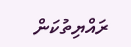ރައްޔިތުކަން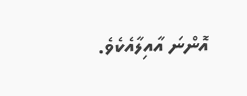އޮންނަ އާއިލާއެކެވެ.